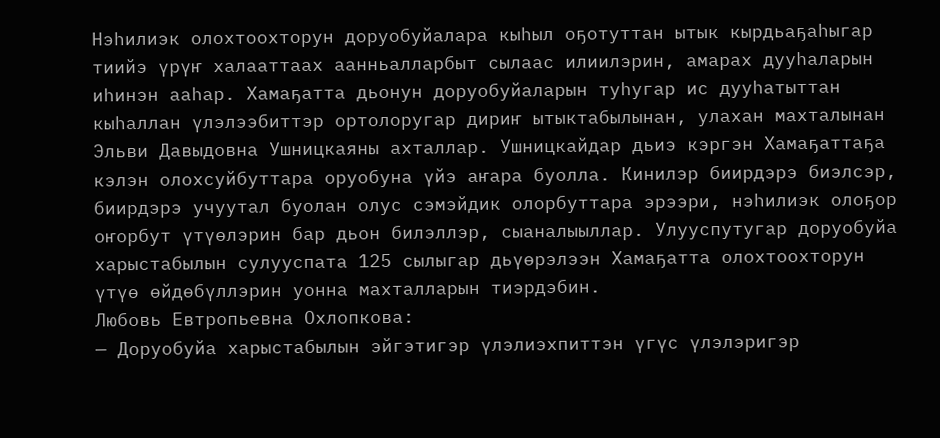Нэһилиэк олохтоохторун доруобуйалара кыһыл оҕотуттан ытык кырдьаҕаһыгар тиийэ үрүҥ халааттаах аанньалларбыт сылаас илиилэрин, амарах дууһаларын иһинэн ааһар. Хамаҕатта дьонун доруобуйаларын туһугар ис дууһатыттан кыһаллан үлэлээбиттэр ортолоругар дириҥ ытыктабылынан, улахан махталынан Эльви Давыдовна Ушницкаяны ахталлар. Ушницкайдар дьиэ кэргэн Хамаҕаттаҕа кэлэн олохсуйбуттара оруобуна үйэ аҥара буолла. Кинилэр биирдэрэ биэлсэр, биирдэрэ учуутал буолан олус сэмэйдик олорбуттара эрээри, нэһилиэк олоҕор оҥорбут үтүөлэрин бар дьон билэллэр, сыаналыыллар. Улууспутугар доруобуйа харыстабылын сулууспата 125 сылыгар дьүөрэлээн Хамаҕатта олохтоохторун үтүө өйдөбүллэрин уонна махталларын тиэрдэбин.
Любовь Евтропьевна Охлопкова:
— Доруобуйа харыстабылын эйгэтигэр үлэлиэхпиттэн үгүс үлэлэригэр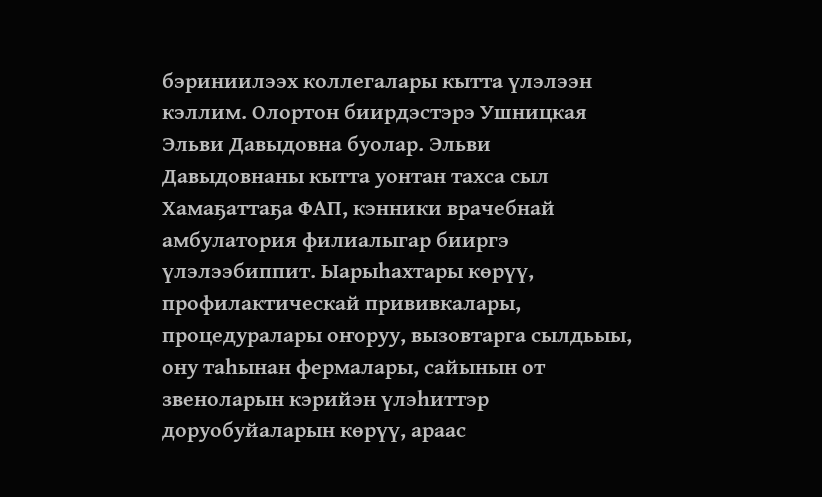бэриниилээх коллегалары кытта үлэлээн кэллим. Олортон биирдэстэрэ Ушницкая Эльви Давыдовна буолар. Эльви Давыдовнаны кытта уонтан тахса сыл Хамаҕаттаҕа ФАП, кэнники врачебнай амбулатория филиалыгар бииргэ үлэлээбиппит. Ыарыһахтары көрүү, профилактическай прививкалары, процедуралары оҥоруу, вызовтарга сылдьыы, ону таһынан фермалары, сайынын от звеноларын кэрийэн үлэһиттэр доруобуйаларын көрүү, араас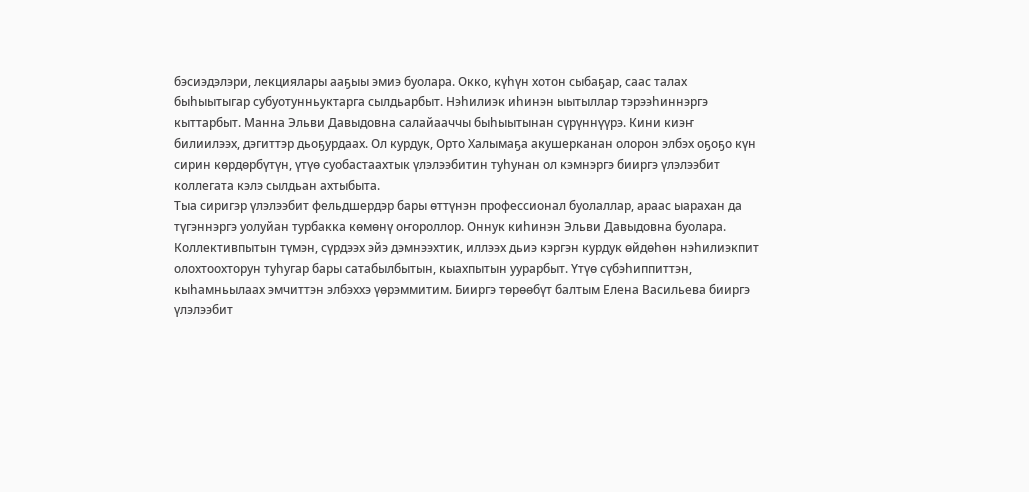бэсиэдэлэри, лекциялары ааҕыы эмиэ буолара. Окко, күһүн хотон сыбаҕар, саас талах быһыытыгар субуотунньуктарга сылдьарбыт. Нэһилиэк иһинэн ыытыллар тэрээһиннэргэ кыттарбыт. Манна Эльви Давыдовна салайааччы быһыытынан сүрүннүүрэ. Кини киэҥ билиилээх, дэгиттэр дьоҕурдаах. Ол курдук, Орто Халымаҕа акушерканан олорон элбэх оҕоҕо күн сирин көрдөрбүтүн, үтүө суобастаахтык үлэлээбитин туһунан ол кэмнэргэ бииргэ үлэлээбит коллегата кэлэ сылдьан ахтыбыта.
Тыа сиригэр үлэлээбит фельдшердэр бары өттүнэн профессионал буолаллар, араас ыарахан да түгэннэргэ уолуйан турбакка көмөнү оҥороллор. Оннук киһинэн Эльви Давыдовна буолара. Коллективпытын түмэн, сүрдээх эйэ дэмнээхтик, иллээх дьиэ кэргэн курдук өйдөһөн нэһилиэкпит олохтоохторун туһугар бары сатабылбытын, кыахпытын уурарбыт. Үтүө сүбэһиппиттэн, кыһамньылаах эмчиттэн элбэххэ үөрэммитим. Бииргэ төрөөбүт балтым Елена Васильева бииргэ үлэлээбит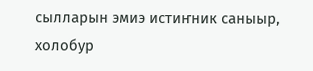сылларын эмиэ истиҥник саныыр, холобур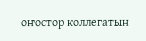оҥостор коллегатын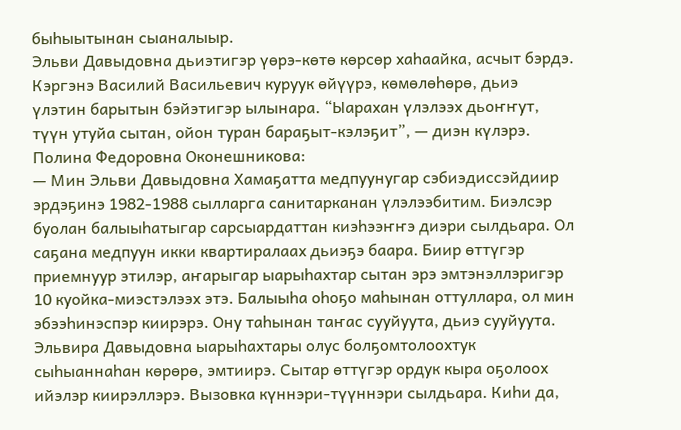быһыытынан сыаналыыр.
Эльви Давыдовна дьиэтигэр үөрэ-көтө көрсөр хаһаайка, асчыт бэрдэ. Кэргэнэ Василий Васильевич куруук өйүүрэ, көмөлөһөрө, дьиэ үлэтин барытын бэйэтигэр ылынара. “Ыарахан үлэлээх дьоҥҥут, түүн утуйа сытан, ойон туран бараҕыт-кэлэҕит”, — диэн күлэрэ.
Полина Федоровна Оконешникова:
— Мин Эльви Давыдовна Хамаҕатта медпуунугар сэбиэдиссэйдиир эрдэҕинэ 1982-1988 сылларга санитарканан үлэлээбитим. Биэлсэр буолан балыыһатыгар сарсыардаттан киэһээҥҥэ диэри сылдьара. Ол саҕана медпуун икки квартиралаах дьиэҕэ баара. Биир өттүгэр приемнуур этилэр, аҥарыгар ыарыһахтар сытан эрэ эмтэнэллэригэр 10 куойка-миэстэлээх этэ. Балыыһа оһоҕо маһынан оттуллара, ол мин эбээһинэспэр киирэрэ. Ону таһынан таҥас сууйуута, дьиэ сууйуута. Эльвира Давыдовна ыарыһахтары олус болҕомтолоохтук сыһыаннаһан көрөрө, эмтиирэ. Сытар өттүгэр ордук кыра оҕолоох ийэлэр киирэллэрэ. Вызовка күннэри-түүннэри сылдьара. Киһи да,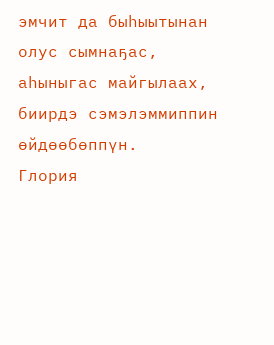эмчит да быһыытынан олус сымнаҕас, аһыныгас майгылаах, биирдэ сэмэлэммиппин өйдөөбөппүн.
Глория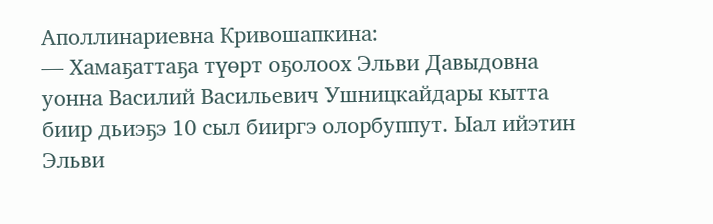Аполлинариевна Кривошапкина:
— Хамаҕаттаҕа түөрт оҕолоох Эльви Давыдовна уонна Василий Васильевич Ушницкайдары кытта биир дьиэҕэ 10 сыл бииргэ олорбуппут. Ыал ийэтин Эльви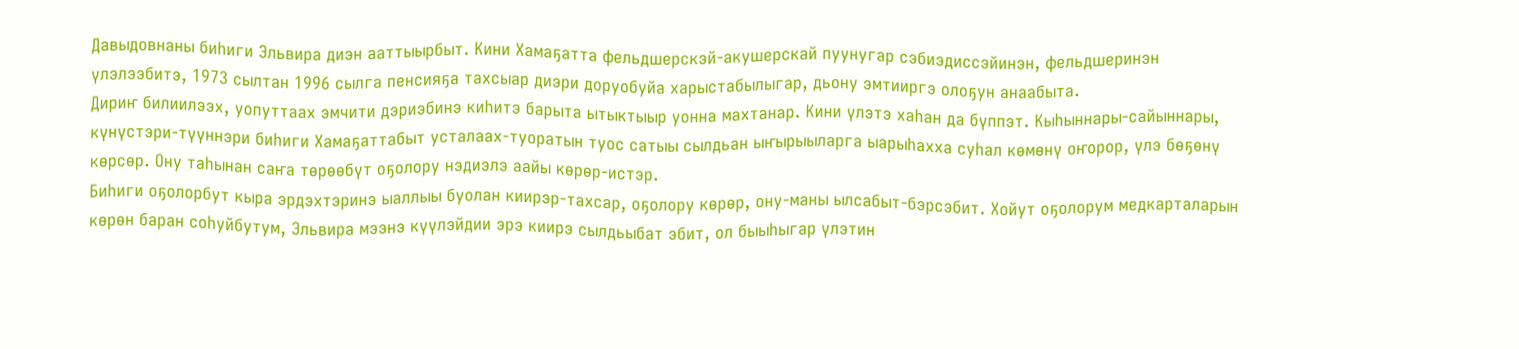Давыдовнаны биһиги Эльвира диэн ааттыырбыт. Кини Хамаҕатта фельдшерскэй-акушерскай пуунугар сэбиэдиссэйинэн, фельдшеринэн үлэлээбитэ, 1973 сылтан 1996 сылга пенсияҕа тахсыар диэри доруобуйа харыстабылыгар, дьону эмтииргэ олоҕун анаабыта.
Дириҥ билиилээх, уопуттаах эмчити дэриэбинэ киһитэ барыта ытыктыыр уонна махтанар. Кини үлэтэ хаһан да бүппэт. Кыһыннары-сайыннары, күнүстэри-түүннэри биһиги Хамаҕаттабыт усталаах-туоратын туос сатыы сылдьан ыҥырыыларга ыарыһахха суһал көмөнү оҥорор, үлэ бөҕөнү көрсөр. Ону таһынан саҥа төрөөбүт оҕолору нэдиэлэ аайы көрөр-истэр.
Биһиги оҕолорбут кыра эрдэхтэринэ ыаллыы буолан киирэр-тахсар, оҕолору көрөр, ону-маны ылсабыт-бэрсэбит. Хойут оҕолорум медкарталарын көрөн баран соһуйбутум, Эльвира мээнэ күүлэйдии эрэ киирэ сылдьыбат эбит, ол быыһыгар үлэтин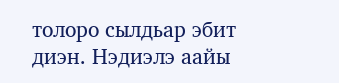толоро сылдьар эбит диэн. Нэдиэлэ аайы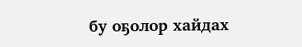бу оҕолор хайдах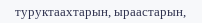туруктаахтарын, ыраастарын,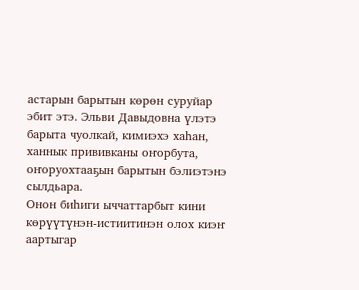астарын барытын көрөн суруйар эбит этэ. Эльви Давыдовна үлэтэ барыта чуолкай, кимиэхэ хаһан, ханнык прививканы оҥорбута, оҥоруохтааҕын барытын бэлиэтэнэ сылдьара.
Онон биһиги ыччаттарбыт кини көрүүтүнэн-истиитинэн олох киэҥ аартыгар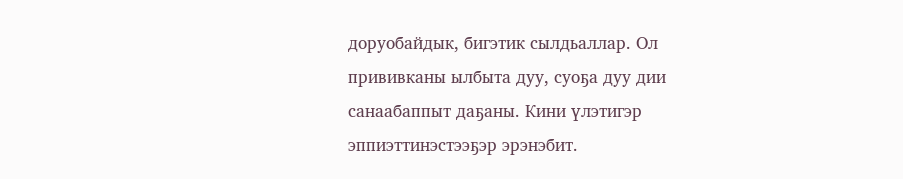доруобайдык, бигэтик сылдьаллар. Ол прививканы ылбыта дуу, суоҕа дуу дии санаабаппыт даҕаны. Кини үлэтигэр эппиэттинэстээҕэр эрэнэбит.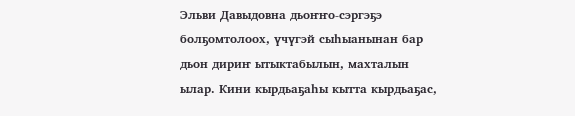Эльви Давыдовна дьоҥҥо-сэргэҕэ болҕомтолоох, үчүгэй сыһыанынан бар дьон дириҥ ытыктабылын, махталын ылар. Кини кырдьаҕаһы кытта кырдьаҕас,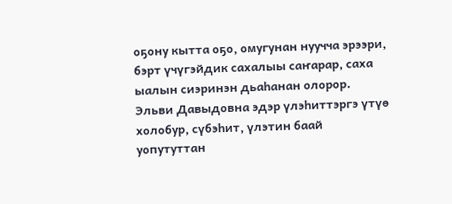оҕону кытта оҕо, омугунан нуучча эрээри, бэрт үчүгэйдик сахалыы саҥарар, саха ыалын сиэринэн дьаһанан олорор. Эльви Давыдовна эдэр үлэһиттэргэ үтүө холобур, сүбэһит, үлэтин баай уопутуттан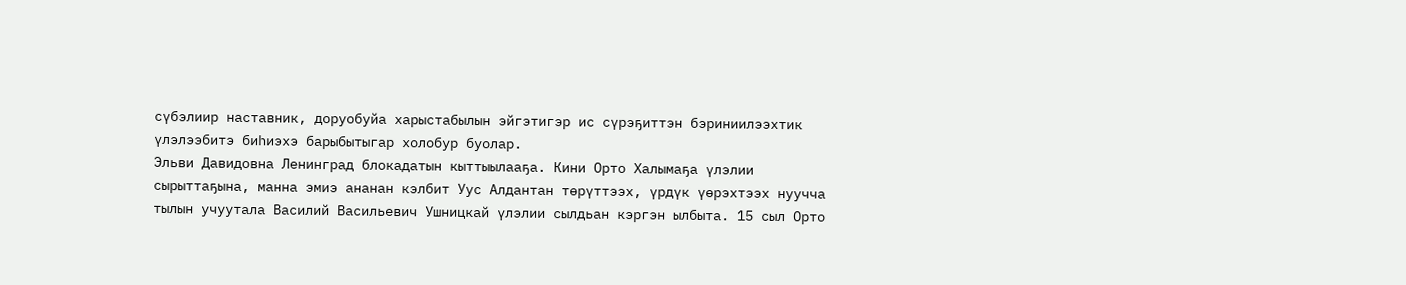сүбэлиир наставник, доруобуйа харыстабылын эйгэтигэр ис сүрэҕиттэн бэриниилээхтик үлэлээбитэ биһиэхэ барыбытыгар холобур буолар.
Эльви Давидовна Ленинград блокадатын кыттыылааҕа. Кини Орто Халымаҕа үлэлии сырыттаҕына, манна эмиэ ананан кэлбит Уус Алдантан төрүттээх, үрдүк үөрэхтээх нуучча тылын учуутала Василий Васильевич Ушницкай үлэлии сылдьан кэргэн ылбыта. 15 сыл Орто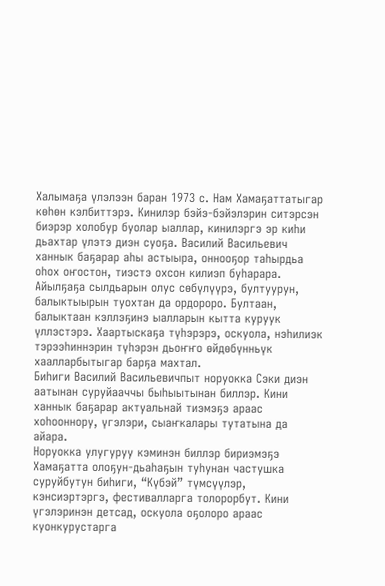Халымаҕа үлэлээн баран 1973 с. Нам Хамаҕаттатыгар көһөн кэлбиттэрэ. Кинилэр бэйэ-бэйэлэрин ситэрсэн биэрэр холобур буолар ыаллар, кинилэргэ эр киһи дьахтар үлэтэ диэн суоҕа. Василий Васильевич ханнык баҕарар аһы астыыра, оннооҕор таһырдьа оһох оҥостон, тиэстэ охсон килиэп буһарара. Айылҕаҕа сылдьарын олус сөбүлүүрэ, бултуурун, балыктыырын туохтан да ордороро. Бултаан, балыктаан кэллэҕинэ ыалларын кытта куруук үллэстэрэ. Хаартыскаҕа түһэрэрэ, оскуола, нэһилиэк тэрээһиннэрин түһэрэн дьоҥҥо өйдөбүнньүк хаалларбытыгар барҕа махтал.
Биһиги Василий Васильевичпыт норуокка Сэки диэн аатынан суруйааччы быһыытынан биллэр. Кини ханнык баҕарар актуальнай тиэмэҕэ араас хоһооннору, үгэлэри, сыаҥкалары тутатына да айара.
Норуокка улугуруу кэминэн биллэр бириэмэҕэ Хамаҕатта олоҕун-дьаһаҕын туһунан частушка суруйбутун биһиги, “Күбэй” түмсүүлэр, кэнсиэртэргэ, фестивалларга толорорбут. Кини үгэлэринэн детсад, оскуола оҕолоро араас куонкурустарга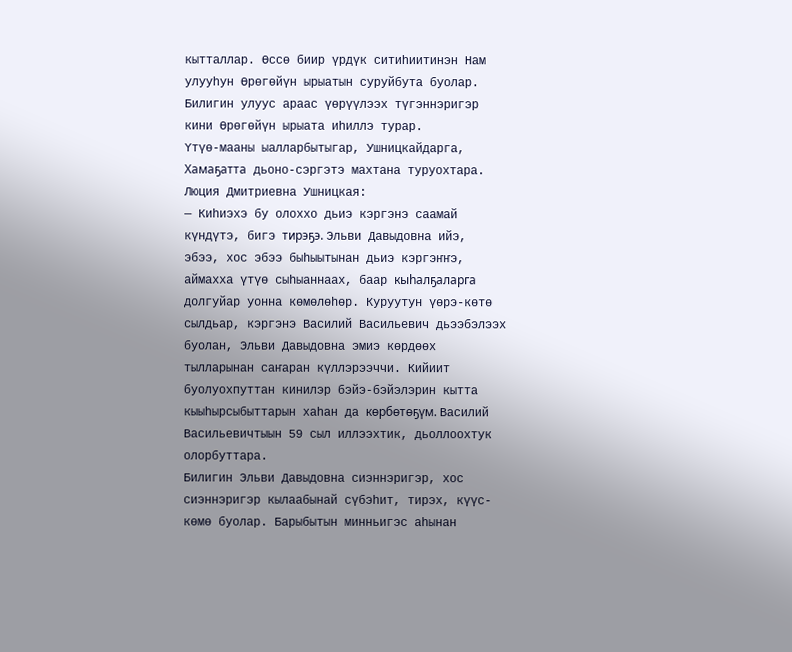кытталлар. Өссө биир үрдүк ситиһиитинэн Нам улууһун Өрөгөйүн ырыатын суруйбута буолар. Билигин улуус араас үөрүүлээх түгэннэригэр кини Өрөгөйүн ырыата иһиллэ турар.
Үтүө-мааны ыалларбытыгар, Ушницкайдарга, Хамаҕатта дьоно-сэргэтэ махтана туруохтара.
Люция Дмитриевна Ушницкая:
— Киһиэхэ бу олоххо дьиэ кэргэнэ саамай күндүтэ, бигэ тирэҕэ. Эльви Давыдовна ийэ, эбээ, хос эбээ быһыытынан дьиэ кэргэҥҥэ, аймахха үтүө сыһыаннаах, баар кыһалҕаларга долгуйар уонна көмөлөһөр. Куруутун үөрэ-көтө сылдьар, кэргэнэ Василий Васильевич дьээбэлээх буолан, Эльви Давыдовна эмиэ көрдөөх тылларынан саҥаран күллэрээччи. Кийиит буолуохпуттан кинилэр бэйэ-бэйэлэрин кытта кыыһырсыбыттарын хаһан да көрбөтөҕүм. Василий Васильевичтыын 59 сыл иллээхтик, дьоллоохтук олорбуттара.
Билигин Эльви Давыдовна сиэннэригэр, хос сиэннэригэр кылаабынай сүбэһит, тирэх, күүс-көмө буолар. Барыбытын минньигэс аһынан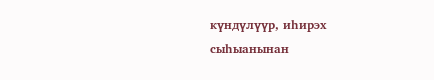күндүлүүр, иһирэх сыһыанынан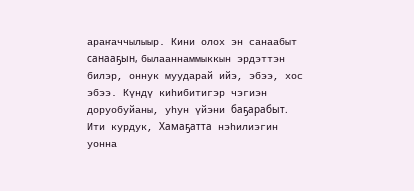араҥаччылыыр. Кини олох эн санаабыт санааҕын, былааннаммыккын эрдэттэн билэр, оннук муударай ийэ, эбээ, хос эбээ. Күндү киһибитигэр чэгиэн доруобуйаны, уһун үйэни баҕарабыт.
Ити курдук, Хамаҕатта нэһилиэгин уонна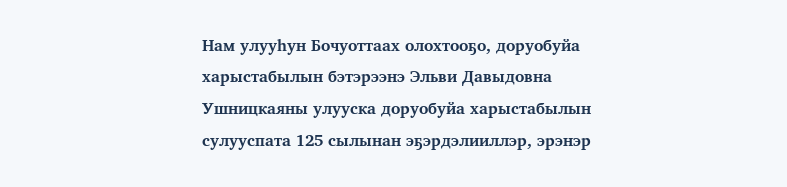Нам улууһун Бочуоттаах олохтооҕо, доруобуйа харыстабылын бэтэрээнэ Эльви Давыдовна Ушницкаяны улууска доруобуйа харыстабылын сулууспата 125 сылынан эҕэрдэлииллэр, эрэнэр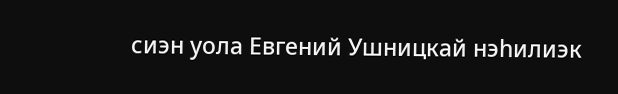сиэн уола Евгений Ушницкай нэһилиэк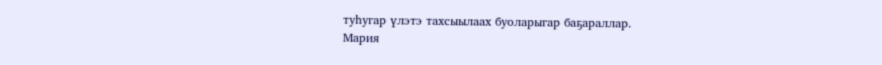туһугар үлэтэ тахсыылаах буоларыгар баҕараллар.
Мария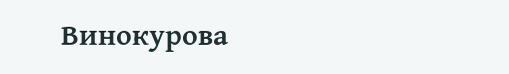Винокурова